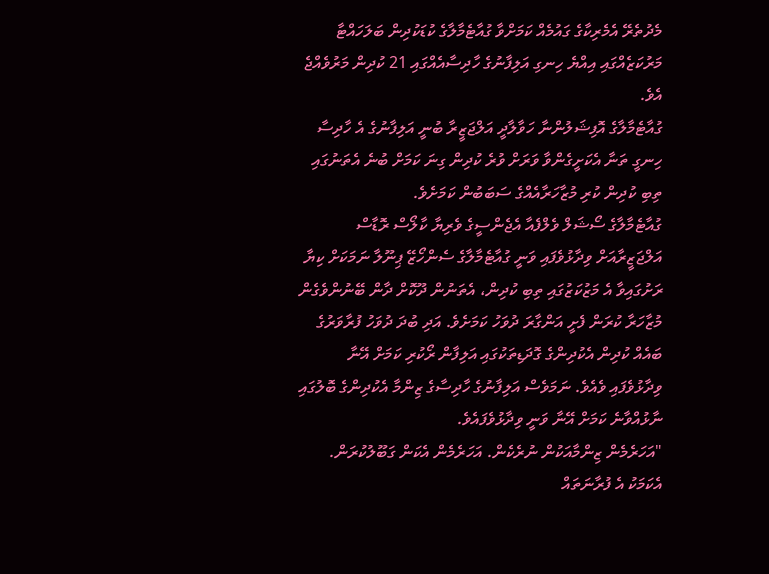މެދުތެރޭ އެމެރިކާގެ ގައުމެއް ކަމަށްވާ ގުއާޓެމާލާގެ ކުޑަކުދިން ބަލަހައްޓާ މަރުކަޒެއްގައި އިއްޔެ ހިނގި އަލިފާނުގެ ހާދިސާއެއްގައި 21 ކުދިން މަރުވެއްޖެ އެވެ.
ގުއާޓެމާލާގެ އޮފިޝަލުންނާ ހަވާލާދީ އަލްޖަޒީރާ ބުނީ އަލިފާނުގެ އެ ހާދިސާ ހިނގީ ތަނާ އެކަށީގެންވާ ވަރަށް ވުރެ ކުދިން ގިނަ ކަމަށް ބުނެ އެތަނުގައި ތިބި ކުދިން ކުރި މުޒާހަރާއެއްގެ ސަބަބުން ކަމަށެވެ.
ގުއާޓެމާލާގެ ސޯޝަލް ވެލްފެއާ އެޖެންސީގެ ވެރިޔާ ކާލޯސް ރޮޑާސް އަލްޖަޒީރާއަށް ވިދާޅުވެފައި ވަނީ ގުއާޓެމާލާގެ ސެންހޯޒޭ ޕިނޫލާ ނަމަކަށް ކިޔާ ރަށުގައިވާ އެ މަޒުކަޒުގައި ތިބި ކުދިން، އެތަނުން ދޫކޮށް ދާން ބޭނުންވެގެން މުޒާހަރާ ކުރަން ފެށީ އަންގާރަ ދުވަހު ކަމަށެވެ. އަދި ބުދަ ދުވަހު ފުރާވަރުގެ ބައެއް ކުދިން އެކުދިންގެ ގޮދަޑިތަކުގައި އަލިފާން ރޯކުރި ކަމަށް އޭނާ ވިދާޅުވެފައި ވެއެވެ. ނަމަވެސް އަލިފާނުގެ ހާދިސާގެ ޒިންމާ އެކުދިންގެ ބޮލުގައި ނާޅުއްވާނެ ކަމަށް އޭނާ ވަނީ ވިދާޅުވެފައެވެ.
"އަހަރެމެން ޒިންމާއަކުން ނުރެކެން. އަހަރެމެން އެކަން ގަބޫލުކުރަން. އެކަމަކު އެ ފުރާނަތައް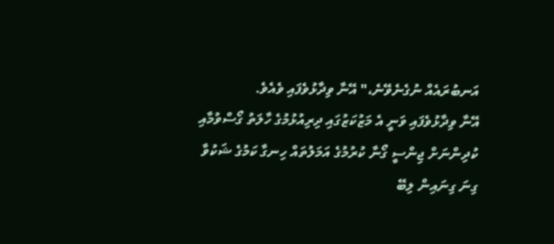އަނބުރައެއް ނުގެނެވޭނެ،" އޭނާ ވިދާޅުވެފައި ވެއެވެ.
އޭނާ ވިދާޅުވެފައި ވަނީ އެ މަޒުކަޒުގައި ދިރިއުޅުމުގެ ހާލަތު ގޯސްވުމާއި ކުދިންނަށް ޖިންސީ ގޯނާ ކުރުމުގެ އަމަލުތައް ހިނގާ ކަމުގެ ޝަކުވާ ގިނަ ގިނައިން ލިބޭ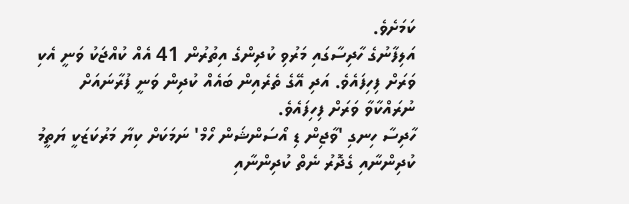ކަމަށެވެ.
އަލިފާނުގެ ހާދިސާގައި މަރުވި ކުދިންގެ އިތުރުން 41 އެއް ކުއްޖަކު ވަނީ އެކި ވަރަށް ފިހިފައެވެ. އަދި އޭގެ ތެރެއިން ބައެއް ކުދިން ވަނީ ފުރާނައަށް ނުރައްކާވާ ވަރަށް ފިހިފައެވެ.
ހާދިސާ ހިނގި 'ވާޖިން ޑި އޯސަންޝަން ހޯމް' ނަމަކަށް ކިޔާ މަރުކަޒަކީ ޔަތީމު ކުދިންނާއި ގެދޮރު ނެތް ކުދިންނާއި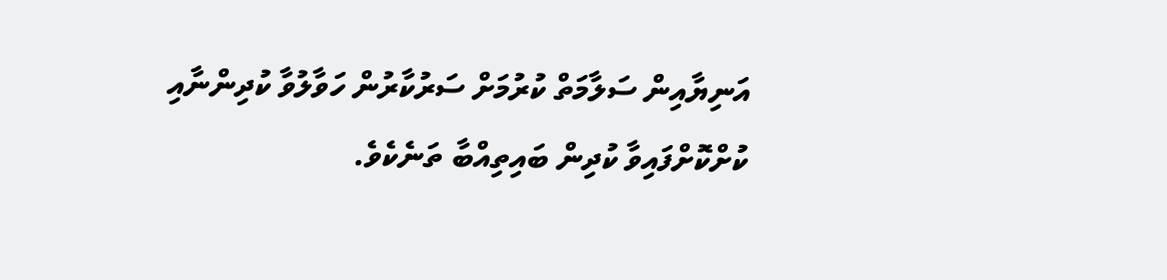އަނިޔާއިން ސަލާމަތް ކުރުމަށް ސަރުކާރުން ހަވާލުވާ ކުދިންނާއި ކުށްކޮށްފައިވާ ކުދިން ބައިތިއްބާ ތަނެކެވެ.